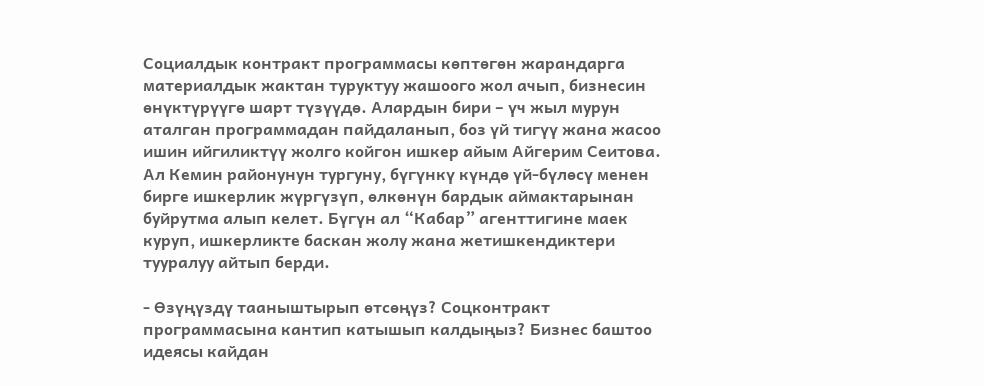Социалдык контракт программасы көптөгөн жарандарга материалдык жактан туруктуу жашоого жол ачып, бизнесин өнүктүрүүгө шарт түзүүдө. Алардын бири – үч жыл мурун аталган программадан пайдаланып, боз үй тигүү жана жасоо ишин ийгиликтүү жолго койгон ишкер айым Айгерим Сеитова. Ал Кемин районунун тургуну, бүгүнкү күндө үй-бүлөсү менен бирге ишкерлик жүргүзүп, өлкөнүн бардык аймактарынан буйрутма алып келет. Бүгүн ал “Кабар” агенттигине маек куруп, ишкерликте баскан жолу жана жетишкендиктери тууралуу айтып берди.

- Өзүңүздү тааныштырып өтсөңүз? Соцконтракт программасына кантип катышып калдыңыз? Бизнес баштоо идеясы кайдан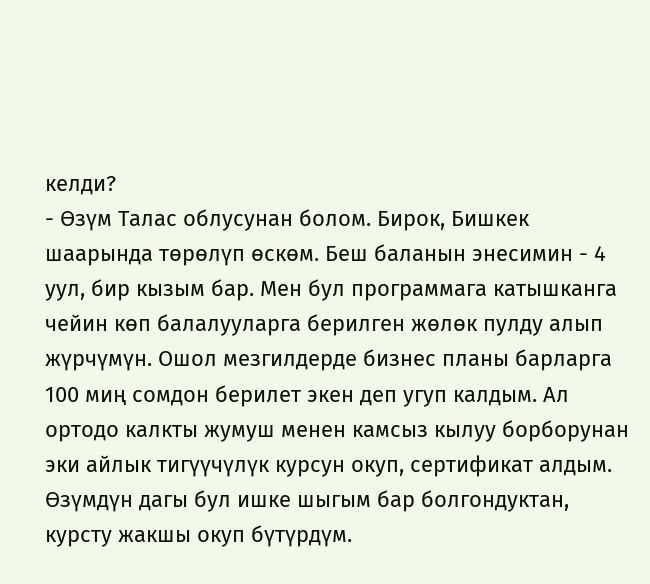келди?
- Өзүм Талас облусунан болом. Бирок, Бишкек шаарында төрөлүп өскөм. Беш баланын энесимин - 4 уул, бир кызым бар. Мен бул программага катышканга чейин көп балалууларга берилген жөлөк пулду алып жүрчүмүн. Ошол мезгилдерде бизнес планы барларга 100 миң сомдон берилет экен деп угуп калдым. Ал ортодо калкты жумуш менен камсыз кылуу борборунан эки айлык тигүүчүлүк курсун окуп, сертификат алдым. Өзүмдүн дагы бул ишке шыгым бар болгондуктан, курсту жакшы окуп бүтүрдүм.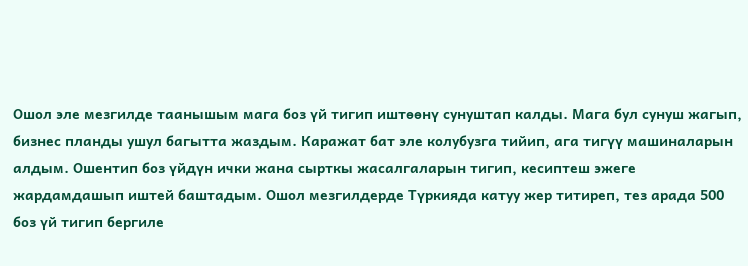Ошол эле мезгилде таанышым мага боз үй тигип иштөөнү сунуштап калды. Мага бул сунуш жагып, бизнес планды ушул багытта жаздым. Каражат бат эле колубузга тийип, ага тигүү машиналарын алдым. Ошентип боз үйдүн ички жана сырткы жасалгаларын тигип, кесиптеш эжеге жардамдашып иштей баштадым. Ошол мезгилдерде Түркияда катуу жер титиреп, тез арада 500 боз үй тигип бергиле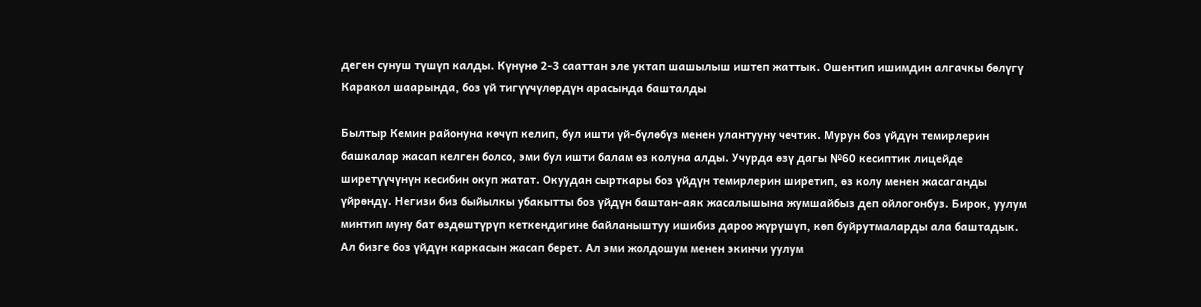деген сунуш түшүп калды. Күнүнө 2-3 сааттан эле уктап шашылыш иштеп жаттык. Ошентип ишимдин алгачкы бөлүгү Каракол шаарында, боз үй тигүүчүлөрдүн арасында башталды

Былтыр Кемин районуна көчүп келип, бул ишти үй-бүлөбүз менен улантууну чечтик. Мурун боз үйдүн темирлерин башкалар жасап келген болсо, эми бул ишти балам өз колуна алды. Учурда өзү дагы №60 кесиптик лицейде ширетүүчүнүн кесибин окуп жатат. Окуудан сырткары боз үйдүн темирлерин ширетип, өз колу менен жасаганды үйрөндү. Негизи биз быйылкы убакытты боз үйдүн баштан-аяк жасалышына жумшайбыз деп ойлогонбуз. Бирок, уулум минтип муну бат өздөштүрүп кеткендигине байланыштуу ишибиз дароо жүрүшүп, көп буйрутмаларды ала баштадык. Ал бизге боз үйдүн каркасын жасап берет. Ал эми жолдошум менен экинчи уулум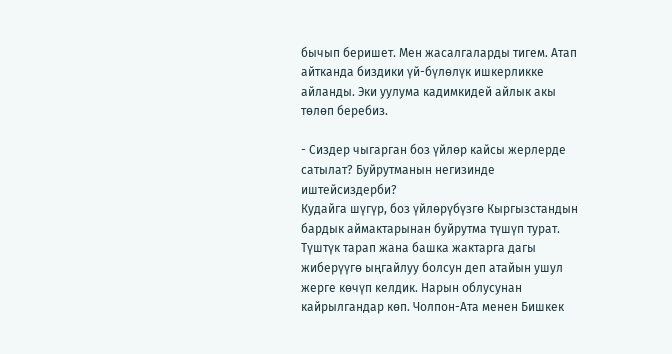бычып беришет. Мен жасалгаларды тигем. Атап айтканда биздики үй-бүлөлүк ишкерликке айланды. Эки уулума кадимкидей айлык акы төлөп беребиз.

- Сиздер чыгарган боз үйлөр кайсы жерлерде сатылат? Буйрутманын негизинде иштейсиздерби?
Кудайга шүгүр, боз үйлөрүбүзгө Кыргызстандын бардык аймактарынан буйрутма түшүп турат. Түштүк тарап жана башка жактарга дагы жиберүүгө ыңгайлуу болсун деп атайын ушул жерге көчүп келдик. Нарын облусунан кайрылгандар көп. Чолпон-Ата менен Бишкек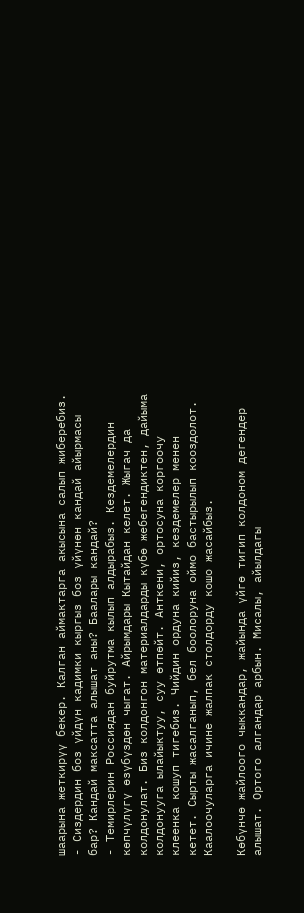шаарына жеткирүү бекер. Калган аймактарга акысына салып жиберебиз.
- Сиздердин боз үйдүн кадимки кыргыз боз үйүнөн кандай айырмасы бар? Кандай максатта алышат аны? Баалары кандай?
- Темирлерин Россиядан буйрутма кылып алдырабыз. Кездемелердин көпчүлүгү өзүбүздөн чыгат. Айрымдары Кытайдан келет. Жыгач да колдонулат. Биз колдонгон материалдарды күбө жебегендиктен, дайыма колдонууга ылайыктуу, суу өтпөйт. Анткени, ортосуна коргоочу клеенка кошуп тигебиз. Чийдин ордуна кийиз, кездемелер менен кетет. Сырты жасалганып, бел боолоруна оймо бастырылып кооздолот. Каалоочуларга ичине жалпак столдорду кошо жасайбыз.

Көбүнчө жайлоого чыккандар, жайында үйгө тигип колдоном дегендер алышат. Ортого алгандар арбын. Мисалы, айылдагы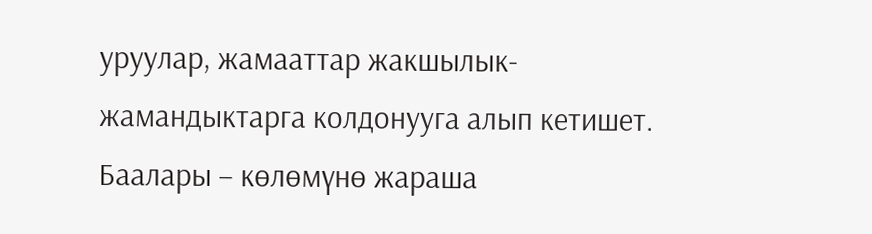уруулар, жамааттар жакшылык-жамандыктарга колдонууга алып кетишет.
Баалары – көлөмүнө жараша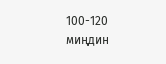100-120 миңдин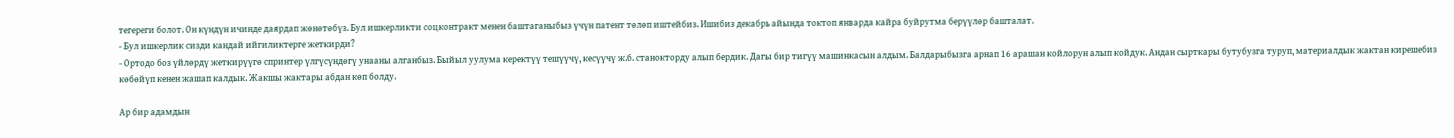тегереги болот. Он күндүн ичинде даярдап жөнөтөбүз. Бул ишкерликти соцконтракт менен баштаганыбыз үчүн патент төлөп иштейбиз. Ишибиз декабрь айында токтоп январда кайра буйрутма берүүлөр башталат.
- Бул ишкерлик сизди кандай ийгиликтерге жеткирди?
- Ортодо боз үйлөрдү жеткирүүгө спринтер үлгүсүндөгү унааны алганбыз. Быйыл уулума керектүү тешүүчү, кесүүчү ж.б. станокторду алып бердик. Дагы бир тигүү машинкасын алдым. Балдарыбызга арнап 16 арашан койлорун алып койдук. Андан сырткары бутубузга туруп, материалдык жактан кирешебиз көбөйүп кенен жашап калдык. Жакшы жактары абдан көп болду.

Ар бир адамдын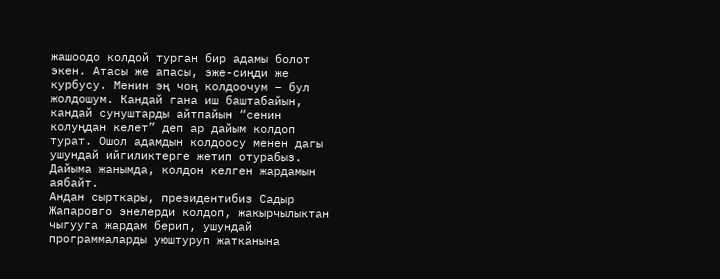жашоодо колдой турган бир адамы болот экен. Атасы же апасы, эже-сиңди же курбусу. Менин эң чоң колдоочум – бул жолдошум. Кандай гана иш баштабайын, кандай сунуштарды айтпайын “сенин колуңдан келет” деп ар дайым колдоп турат. Ошол адамдын колдоосу менен дагы ушундай ийгиликтерге жетип отурабыз. Дайыма жанымда, колдон келген жардамын аябайт.
Андан сырткары, президентибиз Садыр Жапаровго энелерди колдоп, жакырчылыктан чыгууга жардам берип, ушундай программаларды уюштуруп жатканына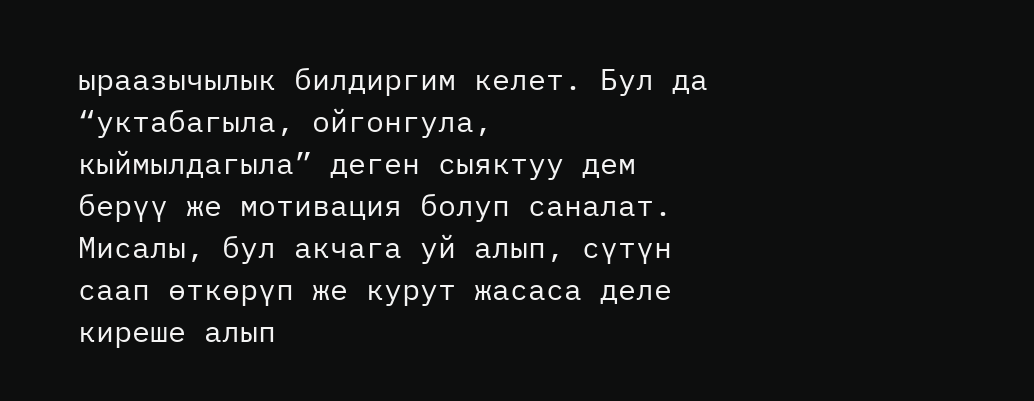ыраазычылык билдиргим келет. Бул да “уктабагыла, ойгонгула, кыймылдагыла” деген сыяктуу дем берүү же мотивация болуп саналат. Мисалы, бул акчага уй алып, сүтүн саап өткөрүп же курут жасаса деле киреше алып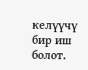келүүчү бир иш болот.